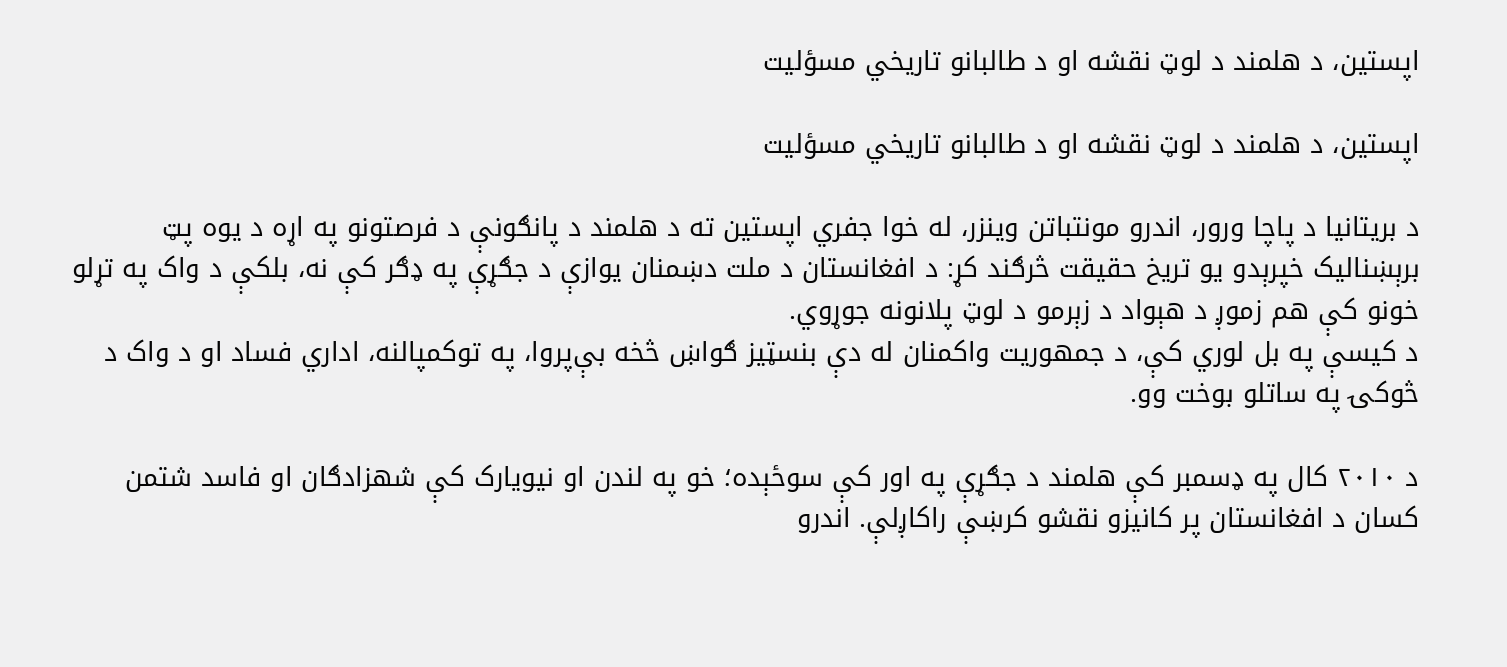اپستین، د هلمند د لوټ نقشه او د طالبانو تاریخي مسؤلیت

اپستین، د هلمند د لوټ نقشه او د طالبانو تاریخي مسؤلیت

د بریتانیا د پاچا ورور، اندرو مونتباتن وینزر، له خوا جفري اپستین ته د هلمند د پانګونې د فرصتونو په اړه د یوه پټ برېښنالیک خپرېدو یو تریخ حقیقت څرګند کړ: د افغانستان د ملت دښمنان یوازې د جګړې په ډګر کې نه، بلکې د واک په تړلو خونو کې هم زموږ د هېواد د زېرمو د لوټ پلانونه جوړوي.
د کیسې په بل لوري کې، د جمهوریت واکمنان له دې بنسټیز ګواښ څخه بې‌پروا، په توکمپالنه، اداري فساد او د واک د څوکۍ په ساتلو بوخت وو.

د ۲۰۱۰ کال په ډسمبر کې هلمند د جګړې په اور کې سوځېده؛ خو په لندن او نیویارک کې شهزادګان او فاسد شتمن کسان د افغانستان پر کانیزو نقشو کرښې راکاږلې. اندرو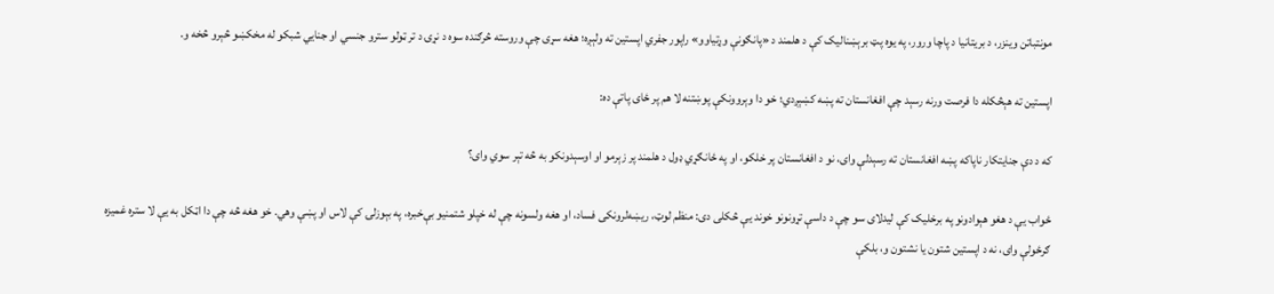مونتباتن وینزر، د بریتانیا د پاچا ورور، په یوه پټ برېښنالیک کې د هلمند د «پانګونې وړتیاوو» راپور جفري اپستین ته ولېږه؛ هغه سړی چې وروسته څرګنده سوه د نړۍ د تر ټولو سترو جنسي او جنایي شبکو له مخکښو څېرو څخه و.

اپستین ته هېڅکله دا فرصت ورنه رسېد چې افغانستان ته پښه کښېږدي؛ خو دا وېروونکې پوښتنه لا هم پر ځای پاتې ده:

که د دې جنایتکار ناپاکه پښه افغانستان ته رسېدلې وای، نو د افغانستان پر خلکو، او په ځانګړي ډول د هلمند پر زېرمو او اوسېدونکو به څه تېر سوي وای؟

ځواب یې د هغو هېوادونو په برخلیک کې لیدلای سو چې د داسې تړونونو خوند یې څکلی دی: منظم لوټ، ریښه‌لرونکی فساد، او هغه ولسونه چې له خپلو شتمنیو بې‌خبره، په بېوزلۍ کې لاس او پښې وهي. خو هغه څه چې دا اټکل به یې لا ستره غمیزه ګرځولې وای، نه د اپستین شتون یا نشتون و، بلکې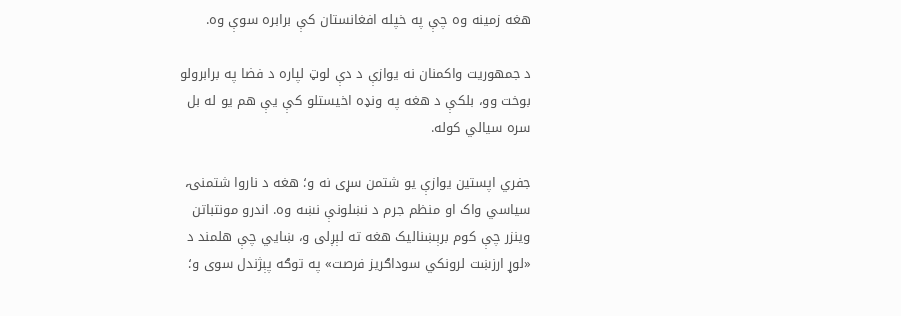هغه زمینه وه چې په خپله افغانستان کې برابره سوې وه.

د جمهوریت واکمنان نه یوازې د دې لوټ لپاره د فضا په برابرولو بوخت وو، بلکې د هغه په ونډه اخیستلو کې یې هم یو له بل سره سیالي کوله.

جفري اپستین یوازې یو شتمن سړی نه و؛ هغه د ناروا شتمنۍ، سیاسي واک او منظم جرم د نښلونې نښه وه. اندرو مونتباتن وینزر چې کوم برېښنالیک هغه ته لېږلی و، ښایي چې هلمند د «لوړ ارزښت لرونکي سوداګریز فرصت» په توګه پېژندل سوی و؛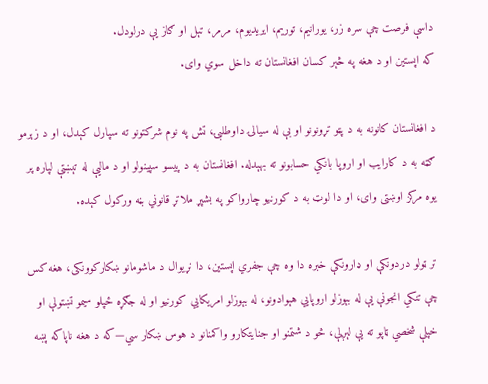داسې فرصت چې سره زر، یورانیم، توریم، ایریدیوم، مرمر، تېل او ګاز یې درلودل.
که اپستین او د هغه په څېر کسان افغانستان ته داخل سوي وای.

د افغانستان کانونه به د پټو تړونونو او بې له سیالۍ داوطلبۍ، تش په نوم شرکتونو ته سپارل کېدل، او د زېرمو ګټه به د کارایب او اروپا بانکي حسابونو ته بهېدله. افغانستان به د پیسو سپینولو او د مالیې له تېښتې لپاره پر یوه مرکز اوښتی وای، او دا لوټ به د کورنیو چارواکو په بشپړ ملاتړ قانوني بڼه ورکول کېده.

تر ټولو دردونکې او ډارونکې خبره دا وه چې جفري اپستین، دا نړیوال د ماشومانو ښکارکوونکی، هغه کس چې تنکي انجونې یې له بېوزلو اروپایي هېوادونو، له بېوزلو امریکایي کورنیو او له جګړه ځپلو سیمو تښتولې او خپلې شخصي ټاپو ته یې لېږلې، څو د شتمنو او جنایتکارو واکمنانو د هوس ښکار سي—که د هغه ناپاکه پښه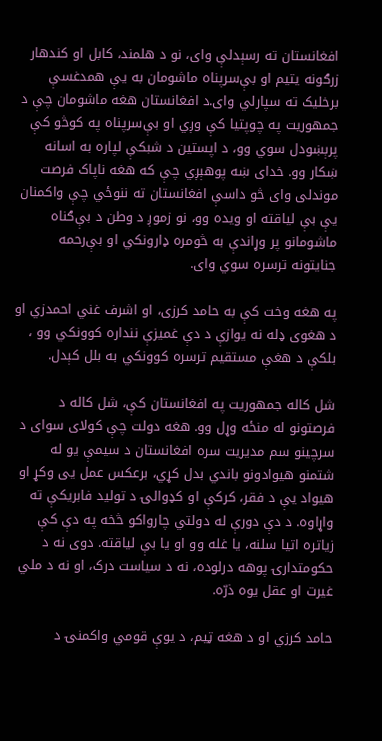افغانستان ته رسېدلې وای، نو د هلمند، کابل او کندهار زرګونه یتیم او بې‌سرپناه ماشومان به یې همدغسې برخلیک ته سپارلي وای.د افغانستان هغه ماشومان چې د جمهوریت په چوپتیا کې وږي او بې‌سرپناه په کوڅو کې پرېښودل سوي وو، د اپستین د شبکې لپاره به اسانه ښکار وو. خدای ښه پوهېږي چې که هغه ناپاک فرصت موندلی وای څو داسې افغانستان ته ننوځي چې واکمنان یې بې‌ لیاقته او ویده وو، نو زموږ د وطن د بې‌ګناه ماشومانو پر وړاندې به څومره ډارونکي او بې‌رحمه جنایتونه ترسره سوي وای.

په هغه وخت کې به حامد کرزی، او اشرف غني احمدزي او د هغوی ډله نه یوازې د دې غمیزې ننداره کوونکي وو ، بلکې د هغې مستقیم ترسره کوونکي به بلل کېدل.

شل کاله جمهوریت په افغانستان کې، شل کاله د فرصتونو له منځه وړل وو. هغه دولت چې کولای سوای د سرچینو سم مدیریت سره افغانستان د سیمې یو له شتمنو هیوادونو باندي بدل کړي، برعکس عمل یی وکړ او هیواد یې د فقر، کرکې او کډوالۍ د تولید فابریکې ته واړاوه. د دې دورې له دولتي چارواکو څخه په دې کې زیاتره اتیا سلنه، یا غله وو او یا بې لیاقته. دوی نه د حکومتدارۍ پوهه درلوده، نه د سیاست درک، او نه د ملي غیرت او عقل یوه ذرّه.

حامد کرزي او د هغه ټیم، د یوې قومي واکمنۍ د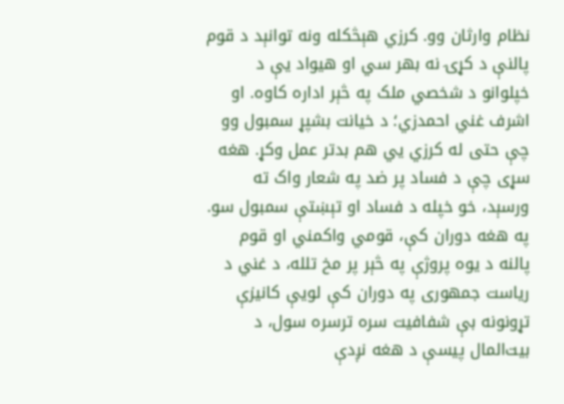نظام وارثان وو. کرزي هېڅکله ونه توانېد د قوم پالنې د کړۍ نه بهر سي او هیواد یې د خپلوانو د شخصي ملک په څېر اداره کاوه. او اشرف غني احمدزي؛ د خیانت بشپړ سمبول وو چې حتی له کرزي یي هم بدتر عمل وکړ. هغه سړی چې د فساد پر ضد په شعار واک ته ورسېد، خو خپله د فساد او تېښتې سمبول سو. په هغه دوران کې، قومي واکمني او قوم پالنه د یوه پروژې په څېر پر مخ تلله، د غني د ریاست جمهوری په دوران کې لویې کانیزې تړونونه بې شفافیت سره ترسره سول، د بیت‌المال پیسې د هغه نږدې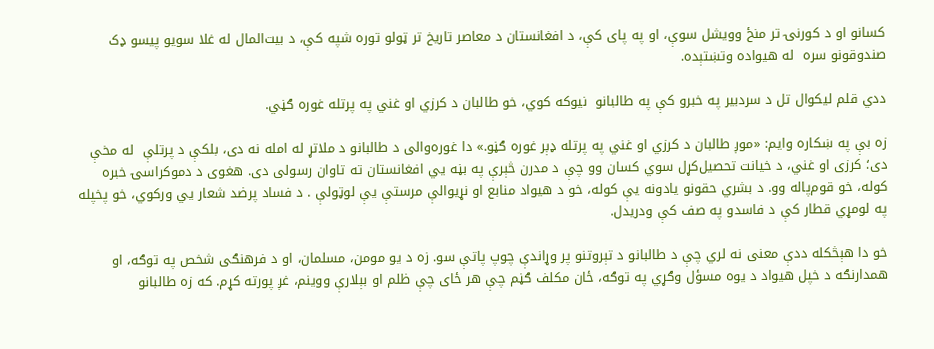کسانو او د کورنۍ تر منځ وویشل سوې، او په پای کې، د افغانستان د معاصر تاریخ تر ټولو توره شپه کې، د بیت‌المال له غلا سویو پیسو ډک صندوقونو سره  له هیواده وتښتېده.

ددي قلم لیکوال تل د سردبیر په خبرو کې په طالبانو  نیوکه کوي، خو طالبان د کرزي او غني په پرتله غوره ګڼي.

زه بې‌ په ښکاره وایم: «موږ طالبان د کرزي او غني په پرتله ډېر غوره ګڼو.» دا غوره‌والی د طالبانو د ملاتړ له امله نه دی، بلکې د پرتلې  له مخې دی؛ کرزی او غني، د خیانت تحصیل‌کړل سوي کسان وو چې د مدرن څېرې په بڼه یي افغانستان ته تاوان رسولی دی. هغوی د دموکراسۍ خبره کوله، خو قوم‌پاله وو. د بشري حقونو یادونه یې کوله، خو د هیواد منابع او نړیوالې مرستې یې لوټولې . د فساد پرضد شعار یي ورکوي، خو پخپله په لومړي قطار کې د فاسدو په صف کې ودریدل.

خو دا هېڅکله ددې معنی نه لري چې د طالبانو د تېروتنو پر وړاندې چوپ پاتې سو. زه د یو مومن، مسلمان، او د فرهنګی شخص په توګه، او همدارنګه د خپل هیواد د یوه مسؤل وګړي په توګه، ځان مکلف ګڼم چې هر ځای چې ظلم او بېلارې ووینم، غږ پورته کړم. که زه طالبانو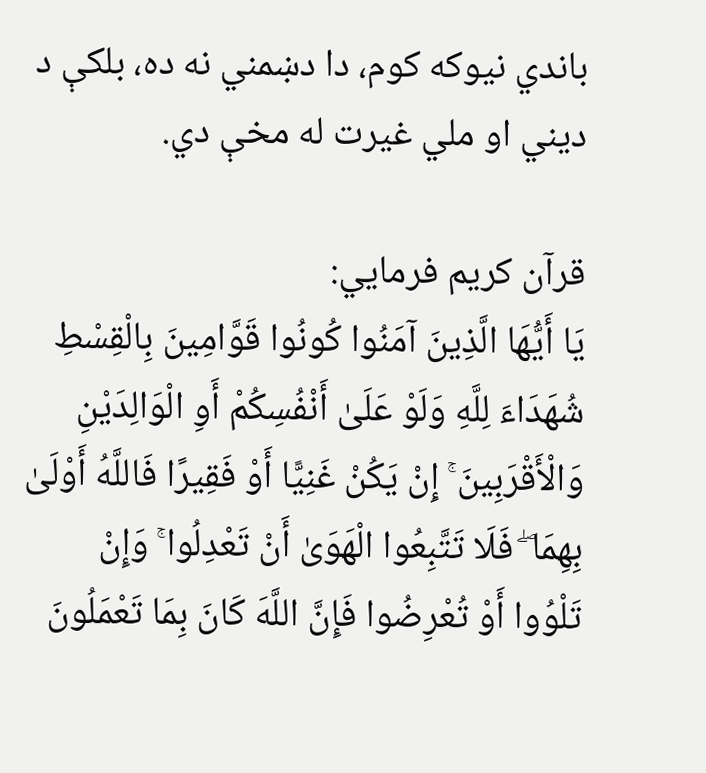باندي نیوکه کوم، دا دښمني نه ده، بلکې د دیني او ملي غیرت له مخې دي.

قرآن کریم فرمایي:
يَا أَيُّهَا الَّذِينَ آمَنُوا كُونُوا قَوَّامِينَ بِالْقِسْطِ شُهَدَاءَ لِلَّهِ وَلَوْ عَلَىٰ أَنْفُسِكُمْ أَوِ الْوَالِدَيْنِ وَالْأَقْرَبِينَ ۚ إِنْ يَكُنْ غَنِيًّا أَوْ فَقِيرًا فَاللَّهُ أَوْلَىٰ بِهِمَا ۖ فَلَا تَتَّبِعُوا الْهَوَىٰ أَنْ تَعْدِلُوا ۚ وَإِنْ تَلْوُوا أَوْ تُعْرِضُوا فَإِنَّ اللَّهَ كَانَ بِمَا تَعْمَلُونَ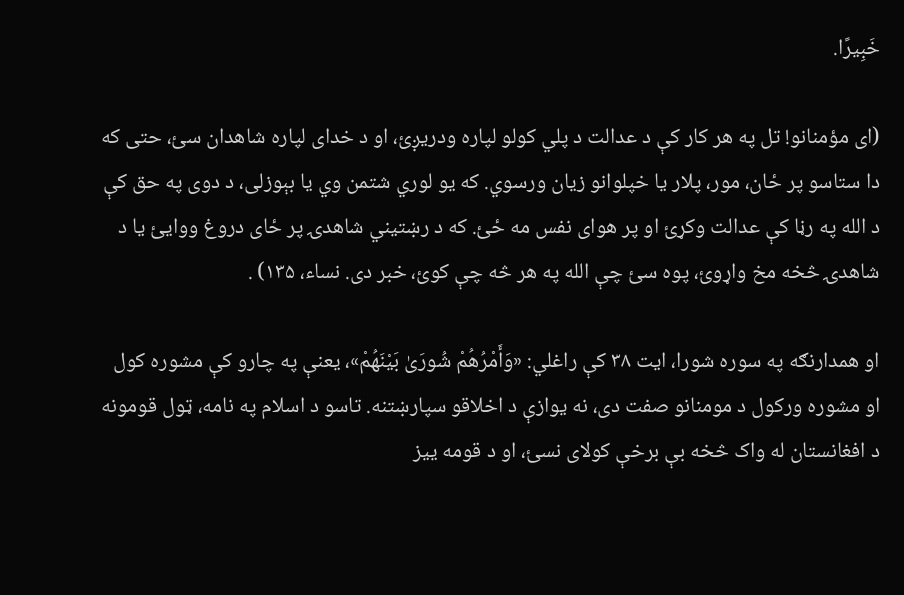خَبِيرًا.

(ای مؤمنانو! تل په هر کار کې د عدالت د پلي کولو لپاره ودریږئ، او د خدای لپاره شاهدان سئ، حتی که دا ستاسو پر ځان، مور، پلار یا خپلوانو زیان ورسوي. که یو لوري شتمن وي یا بېوزلی، د دوی په حق کې د الله په رڼا کې عدالت وکړئ او پر هوای نفس مه ځئ. که د رښتیني شاهدۍ پر ځای دروغ ووايئ یا د شاهدۍ څخه مخ واړوئ، پوه سئ چې الله په هر څه چې کوئ، خبر دی. نساء، ۱۳۵) .

او همدارنګه په سوره شورا، ایت ۳۸ کې راغلي: «وَأَمْرُهُمْ شُورَىٰ بَيْنَهُمْ»، یعنې په چارو کې مشوره کول او مشوره ورکول د مومنانو صفت دی، نه یوازې د اخلاقو سپارښتنه. تاسو د اسلام په نامه، ټول قومونه د افغانستان له واک څخه بې برخې کولای نسئ، او د قومه ییز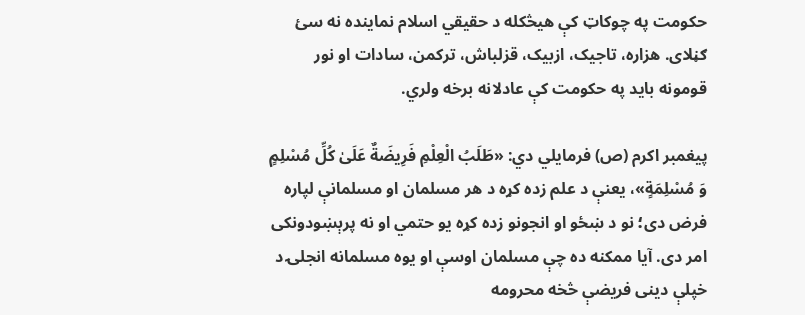حکومت په چوکاټ کې هیڅکله د حقیقي اسلام نماینده نه سئ ګڼلای. هزاره‌، تاجیک‌، ازبیک‌، قزلباش‌، ترکمن‌، سادات او نور قومونه باید په حکومت کې عادلانه برخه ولري.

پیغمبر اکرم (ص) فرمایلي دي: «طَلَبُ الْعِلْمِ فَرِيضَةٌ عَلَىٰ كُلِّ مُسْلِمٍ وَ مُسْلِمَةٍ»، یعنې د علم زده کړه د هر مسلمان او مسلمانې لپاره فرض دی؛ نو د ښځو او انجونو زده کړه یو حتمي او نه پرېښودونکی امر دی. آیا ممکنه ده چې مسلمان اوسې او یوه مسلمانه انجلۍ د خپلې دینی فریضې څخه محرومه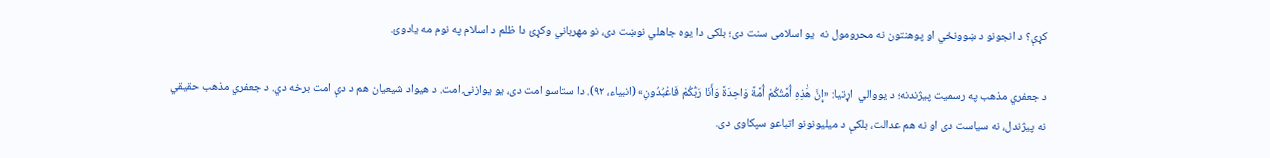کړې؟ د انجونو د ښوونځي او پوهنتون نه محرومول نه  يو اسلامی سنت دی؛ بلکی دا یوه جاهلي نوښت دی، نو مهرباني وکړئ دا ظلم د اسلام په نوم مه یادوئ.

د جعفري مذهب په رسمیت پیژندنه؛ د یووالي  اړتیا: «إِنَّ هَٰذِهِ أُمَّتُكُمْ أُمَّةً وَاحِدَةً وَأَنَا رَبُّكُمْ فَاعْبُدُونِ» (انبیاء، ۹۲). دا ستاسو امت دی، یو یوازنۍ امت. د هیواد شیعیان هم د دې امت برخه دي. د جعفري مذهب حقیقي نه پیژندل، نه سیاست دی او نه هم عدالت، بلکې د میلیونونو اتباعو سپکاوی دی.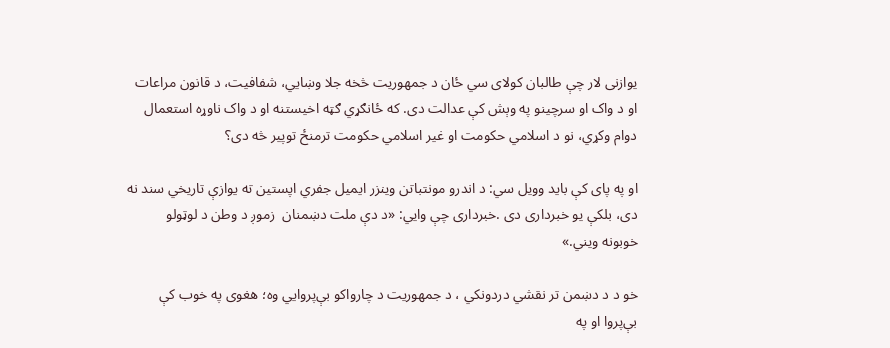یوازنی لار چې طالبان کولای سي ځان د جمهوریت څخه جلا وښايي، شفافیت، د قانون مراعات او د واک او سرچینو په وېش کې عدالت دی. که ځانګړي ګټه اخیستنه او د واک ناوړه استعمال دوام وکړي، نو د اسلامي حکومت او غیر اسلامي حکومت ترمنځ توپیر څه دی؟

او په پای کې باید وویل سي: د اندرو مونتباتن وینزر ایمیل جفري اپستین ته یوازې تاریخي سند نه دی، بلکې یو خبرداری دی .خبرداری چې وایي: «د دې ملت دښمنان  زموږ د وطن د لوټولو خوبونه ویني.»

خو د د دښمن تر نقشي دردونکي ، د جمهوریت د چارواکو بې‌پروايي وه؛ هغوی په خوب کې بې‌پروا او په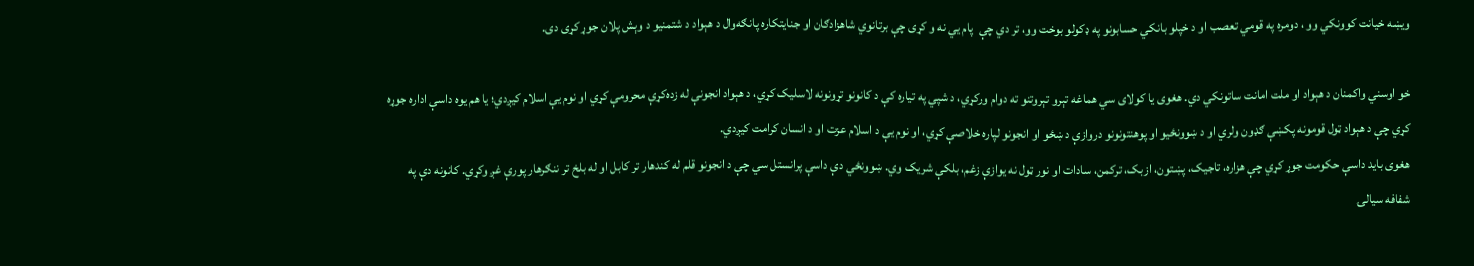ویښه خیانت کوونکي وو ، دومره په قومي تعصب او د خپلو بانکي حسابونو په ډکولو بوخت وو، تر دي چې  پام یي نه و کړی چې برتانوي شاهزادګان او جنایتکاره پانګه‌وال د هېواد د شتمنیو د وېش پلان جوړ کړی دی.

خو اوسني واکمنان د هېواد او ملت امانت‌ ساتونکي دي. هغوی یا کولای سي هماغه تېرو تېروتنو ته دوام ورکړي، د شپي په تیاره کې د کانونو تړونونه لاسلیک کړي، د هېواد انجونې له زده‌کړې محرومې کړي او نوم یې اسلام کیږدي؛ یا هم یوه داسې اداره جوړه کړي چې د هېواد ټول قومونه پکښې ګډون ولري او د ښوونځیو او پوهنتونونو دروازې د ښځو او انجونو لپاره خلاصې کړي، او نوم یې د اسلام عزت او د انسان کرامت کیږدي.
هغوی باید داسې حکومت جوړ کړي چې هزاره، تاجیک، پښتون، ازبک، ترکمن، سادات او نور ټول نه یوازې زغم، بلکې شریک وي. ښوونځي دې داسې پرانستل سي چې د انجونو قلم له کندهار تر کابل او له بلخ تر ننګرهار پورې غږ وکړي. کانونه دې په شفافه سیالۍ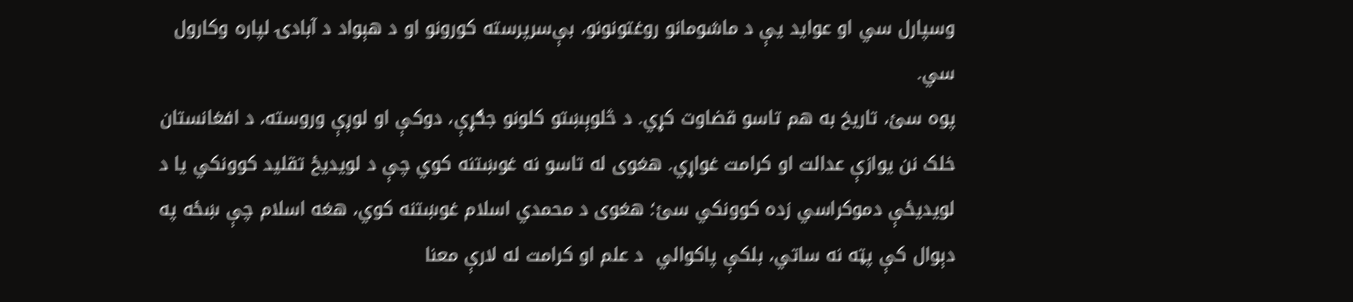وسپارل سي او عواید یې د ماشومانو روغتونونو، بې‌سرپرسته کورونو او د هېواد د آبادۍ لپاره وکارول سي.
پوه سئ، تاریخ به هم تاسو قضاوت کړي. د څلوېښتو کلونو جګړې، دوکې او لوږې وروسته، د افغانستان خلک نن یوازې عدالت او کرامت غواړي. هغوی له تاسو نه غوښتنه کوي چې د لویدیځ‌ تقلید کوونکي یا د لویدیځې دموکراسي زده کوونکي سئ؛ هغوی د محمدي اسلام غوښتنه کوي، هغه اسلام چې ښځه په دېوال کې پټه نه ساتي، بلکې پاکوالي  د علم او کرامت له لارې معنا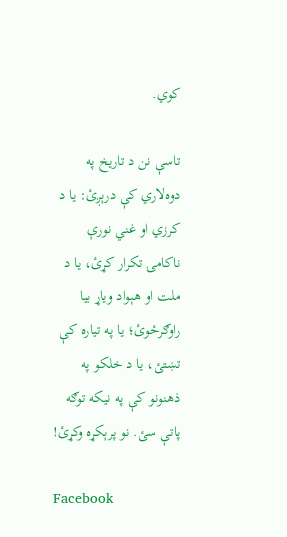کوي.

تاسې نن د تاریخ په دوه‌لاري کې درېږئ: یا د کرزي او غني نورې ناکامۍ تکرار کړئ، یا د ملت او هېواد ویاړ بیا راوګرځوئ؛ یا په تیاره کې تښتئ، یا د خلکو په ذهنونو کې په نیکه توګه پاتې سئ. نو پرېکړه وکړئ!

Facebook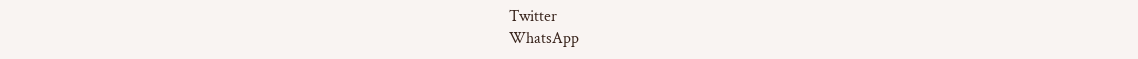Twitter
WhatsApp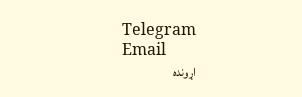Telegram
Email
اړونده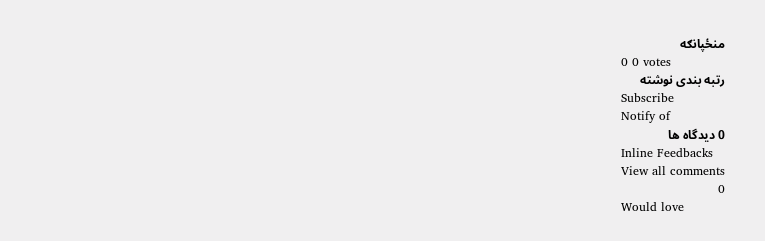منځپانګه
0 0 votes
رتبه بندی نوشته
Subscribe
Notify of
0 دیدگاه ها
Inline Feedbacks
View all comments
0
Would love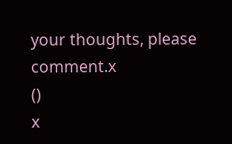your thoughts, please comment.x
()
x